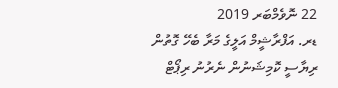22 ނޮވެމްބަރ 2019
ޑރ. އަފްރާޝީމް އަލީގެ މަރާ ބެހޭ ގޮތުން ރިޔާސީ ކޮމިޝަނުން ނެރުނު ރިޕޯޓް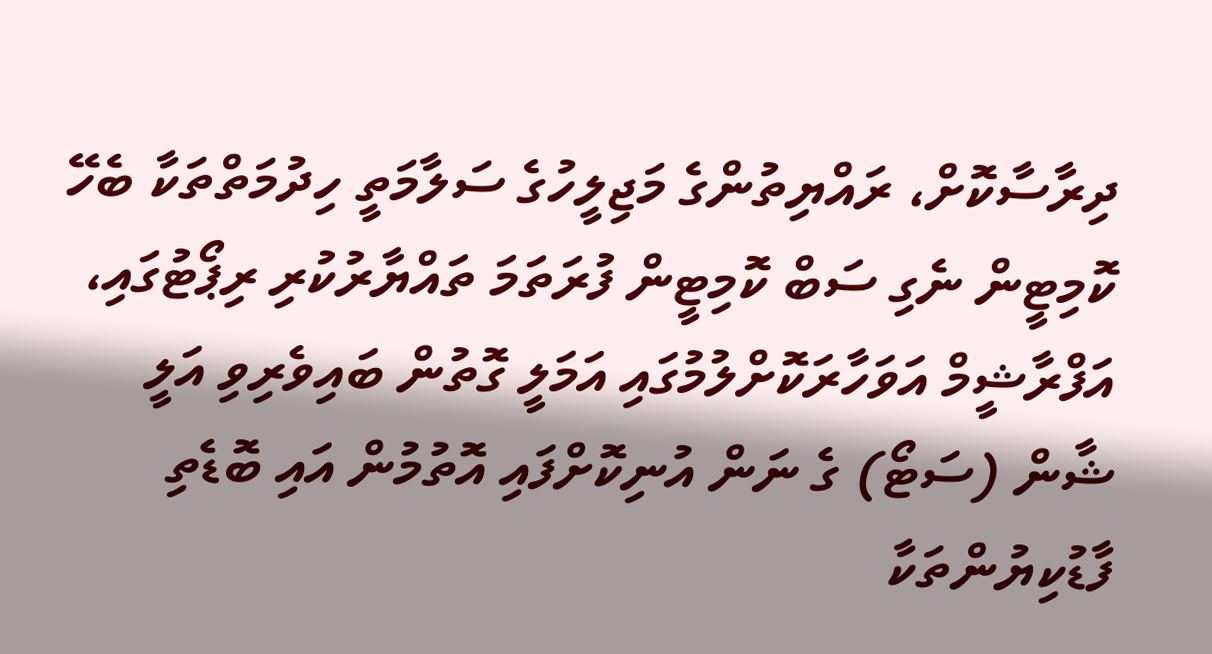ދިރާސާކޮށް، ރައްޔިތުންގެ މަޖިލީހުގެ ސަލާމަތީ ހިދުމަތްތަކާ ބެހޭ ކޮމިޓީން ނެގި ސަބް ކޮމިޓީން ފުރަތަމަ ތައްޔާރުކުރި ރިޕޯޓުގައި، އަފްރާޝީމް އަވަހާރަކޮށްލުމުގައި އަމަލީ ގޮތުން ބައިވެރިވި އަލީ ޝާން (ސަޓޯ) ގެ ނަން އުނިކޮށްފައި އޮތުމުން އައި ބޮޑެތި ފާޑުކިޔުންތަކާ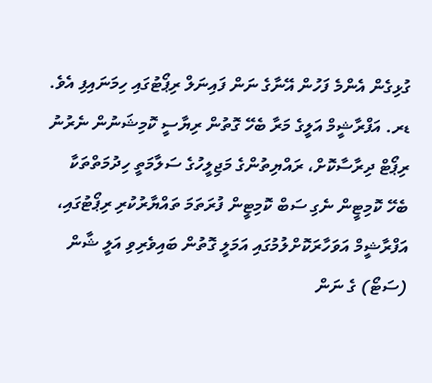ގުޅިގެން އެންމެ ފަހުން އޭނާގެ ނަން ފައިނަލް ރިޕޯޓުގައި ހިމަނައިފި އެވެ.
ޑރ. އަފްރާޝީމް އަލީގެ މަރާ ބެހޭ ގޮތުން ރިޔާސީ ކޮމިޝަނުން ނެރުނު ރިޕޯޓް ދިރާސާކޮށް، ރައްޔިތުންގެ މަޖިލީހުގެ ސަލާމަތީ ހިދުމަތްތަކާ ބެހޭ ކޮމިޓީން ނެގި ސަބް ކޮމިޓީން ފުރަތަމަ ތައްޔާރުކުރި ރިޕޯޓުގައި، އަފްރާޝީމް އަވަހާރަކޮށްލުމުގައި އަމަލީ ގޮތުން ބައިވެރިވި އަލީ ޝާން (ސަޓޯ) ގެ ނަން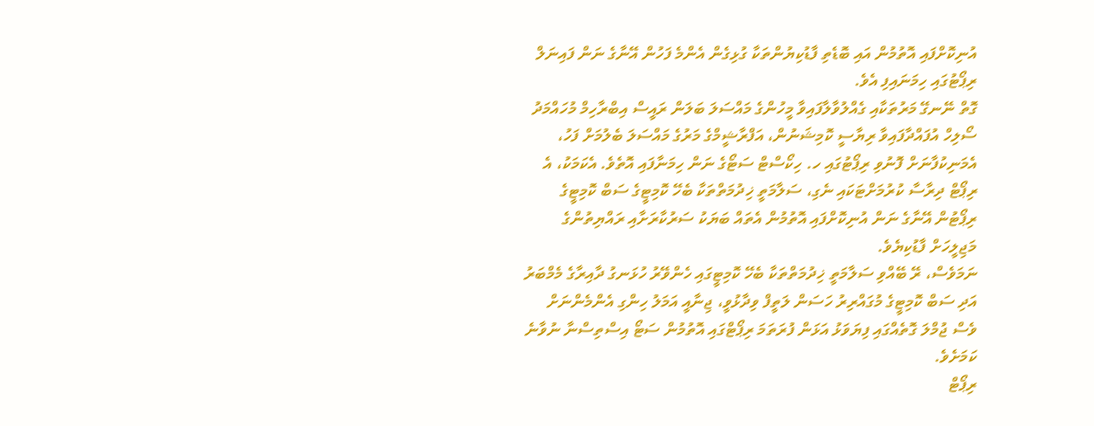އުނިކޮށްފައި އޮތުމުން އައި ބޮޑެތި ފާޑުކިޔުންތަކާ ގުޅިގެން އެންމެ ފަހުން އޭނާގެ ނަން ފައިނަލް ރިޕޯޓުގައި ހިމަނައިފި އެވެ.
ގޮތް ނޭނގޭ މަރުތަކާއި ގެއްލުވާލާފައިވާ މީހުންގެ މައްސަލަ ބަލަން ރައީސް އިބްރާހިމް މުހައްމަދު ސޯލިހް އުފައްދާފައިވާ ރިޔާސީ ކޮމިޝަނުން، އަފްރާޝީމްގެ މަރުގެ މައްސަލަ ބެލުމަށް ފަހު، އެމަނިކުފާނަށް ފޮނުވި ރިޕޯޓުގައި ހ. ހިކޯސްޓް ސަޓޯގެ ނަން ހިމަނާފައި އޮތެވެ. އެކަމަކު، އެ ރިޕޯޓް ދިރާސާ ކުރުމަށްޓަކައި ނެގި، ސަލާމަތީ ޚިދުމަތްތަކާ ބެހޭ ކޮމިޓީގެ ސަބް ކޮމިޓީގެ ރިޕޯޓުން އޭނާގެ ނަން އުނިކޮށްފައި އޮތުމުން އެތައް ބަޔަކު ސަރުކާރަށާއި ރައްޔިތުންގެ މަޖިލީހަށް ފާޑުކިޔެވެ.
ނަމަވެސް، ރޭ ބޭއްވި ސަލާމަތީ ޚިދުމަތްތަކާ ބެހޭ ކޮމިޓީގައި ހެންވޭރު ހުޅަނގު ދާއިރާގެ މެމްބަރު އަދި ސަބް ކޮމިޓީގެ މުގައްރިރު ހަސަން ލަތީފް ވިދާޅުވީ، ޖިނާއީ އަމަލު ހިންގި އެންމެންނަށް ވެސް ޖުމްލަ ގޮތެއްގައި ފިޔަވަޅު އަޅަން ފުރަތަމަ ރިޕޯޓްގައި އޮތުމުން ސަޓޯ އިސްތިސްނާ ނުވާނެ ކަމަށެވެ.
ރިޕޯޓް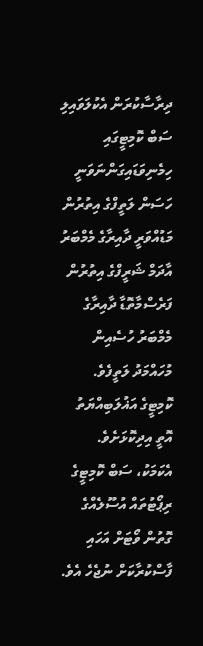ދިރާސާކުރަން އެކުލަވައިލި ސަބް ކޮމިޓީގައި ހިމެނިވަޑައިގަންނަވަނީ ހަސަން ލަތީފްގެ އިތުރުން މަޑުއްވަރީ ދާއިރާގެ މެމްބަރު އާދަމް ޝަރީފްގެ އިތުރުން ފަރެސްމާތޮޑާ ދާއިރާގެ މެމްބަރު ހުސެއިން މުހައްމަދު ލަތީފެވެ. ކޮމިޓީގެ އަޣުލަބިއްޔަތު އޮތީ އިދިކޮޅަށެވެ. އެކަމަކު، ސަބް ކޮމިޓީގެ ރިޕޯޓުތައް އުސޫލެއްގެ ގޮތުން ވޯޓަށް އަހައި ފާސްކުރާކަށް ނުޖެހެ އެވެ.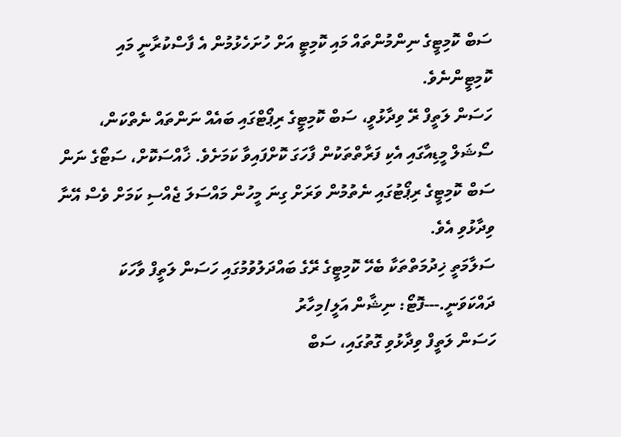ސަބް ކޮމިޓީގެ ނިންމުންތައް މައި ކޮމިޓީ އަށް ހުށަހެޅުމުން އެ ފާސްކުރާނީ މައި ކޮމިޓީންނެވެ.
ހަސަން ލަތީފް ރޭ ވިދާޅުވީ، ސަބް ކޮމިޓީގެ ރިޕޯޓްގައި ބައެއް ނަންތައް ނެތްކަން، ސޯޝަލް މީޑިއާގައި އެކި ފަރާތްތަކުން ފާހަގަ ކޮށްފައިވާ ކަމަށެވެ. ޚާއްސަކޮށް، ސަޓޯގެ ނަން ސަބް ކޮމިޓީގެ ރިޕޯޓުގައި ނެތުމުން ވަރަށް ގިނަ މީހުން މައްސަލަ ޖެއްސި ކަމަށް ވެސް އޭނާ ވިދާޅުވި އެވެ.
ސަލާމަތީ ޚިދުމަތްތަކާ ބެހޭ ކޮމިޓީގެ ރޭގެ ބައްދަލުވުމުގައި ހަސަން ލަތީފް ވާހަކަ ދައްކަވަނީ.---ފޮޓޯ: ނިޝާން އަލީ/މިހާރު
ހަސަން ލަތީފް ވިދާޅުވި ގޮތުގައި، ސަބް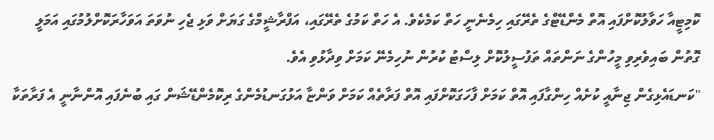ކޮމިޓީއާ ހަވާލުކޮށްފައި އޮތް މެންޑޭޓްގެ ތެރޭގައި ހިމެނެނީ ހަތް ކަމެކެވެ. އެ ހަތް ކަމުގެ ތެރޭގައި، އަފްރާޝީމްގެ ގަޔަށް ވަޅި ޖެހި ނުވަތަ އަވަހާރަކޮށްލުމުގައި އަމަލީ ގޮތުން ބައިވެރިވި މީހުންގެ ނަންތައް ތަފުސީލުކޮށް ލިސްޓު ކުރުން ނުހިމެނޭ ކަމަށް ވިދާޅުވި އެވެ.
"ކަނޑައެޅިގެން ޖިނާއީ ކުށެއް ހިންގާފައި އޮތް ކަމަށް ފާހަގަކޮށްފައި އޮތް ފަރާތެއް ކަމަށް ވަންޏާ އަޅުގަނޑުމެންގެ ރިކޮމެންޑޭޝަން ގައި ބުނެފައި އޮންނާނީ އެ ފަރާތަކާ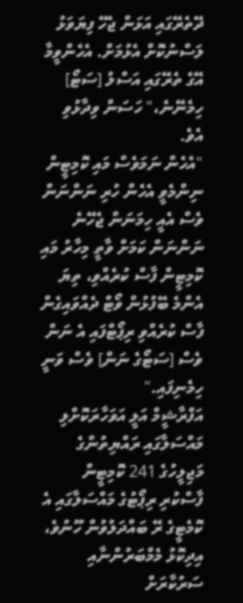ދޭތެރޭގައި އަޅަން ޖެހޭ ފިޔަވަޅު ލަސްނުކޮށް އެޅުމަށް. އެހެންވީމާ އޭގެ ތެރޭގައި އަސްލު [ސަޓޯ] ހިމެނޭނެ،" ހަސަން ވިދާޅުވި އެވެ.
"އެހެން ނަމަވެސް މައި ކޮމިޓީން ނިންމެވީ އެހެން ހުރި ނަންނަން ވެސް އެއީ ހިމަނަން ޖެހޭނެ ނަންނަން ކަމަށް ވާތީ މިހާރު މައި ކޮމިޓީން ފާސް ކުރެއްވި، ތިޔަ އެންމެ ބޭފުޅުން ވޯޓް ދެއްވައިގެން ފާސް ކުރެއްވި ރިޕޯޓްފައި އެ ނަން ވެސް [ސަޓޯގެ ނަން] ވެސް ވަނީ ހިމެނިފައި."
އަފްރާޝީމް އަލީ އަވަހާރަކޮށްލި މައްސަލާގައި ރައްޔިތުންގެ މަޖިލީހުގެ 241 ކޮމިޓީން ފާސްކުރި ރިޕޯޓުގެ މައްސަލާގައި އެ ކޮމެޓީގެ ރޭ ބައްދަލުވުން ހޫނުވެ، އިދިކޮޅު މެމްބަރުންނާއި ސަރުކާރަށް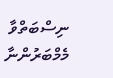ނިސްބަތްވާ މެމްބަރުންނާ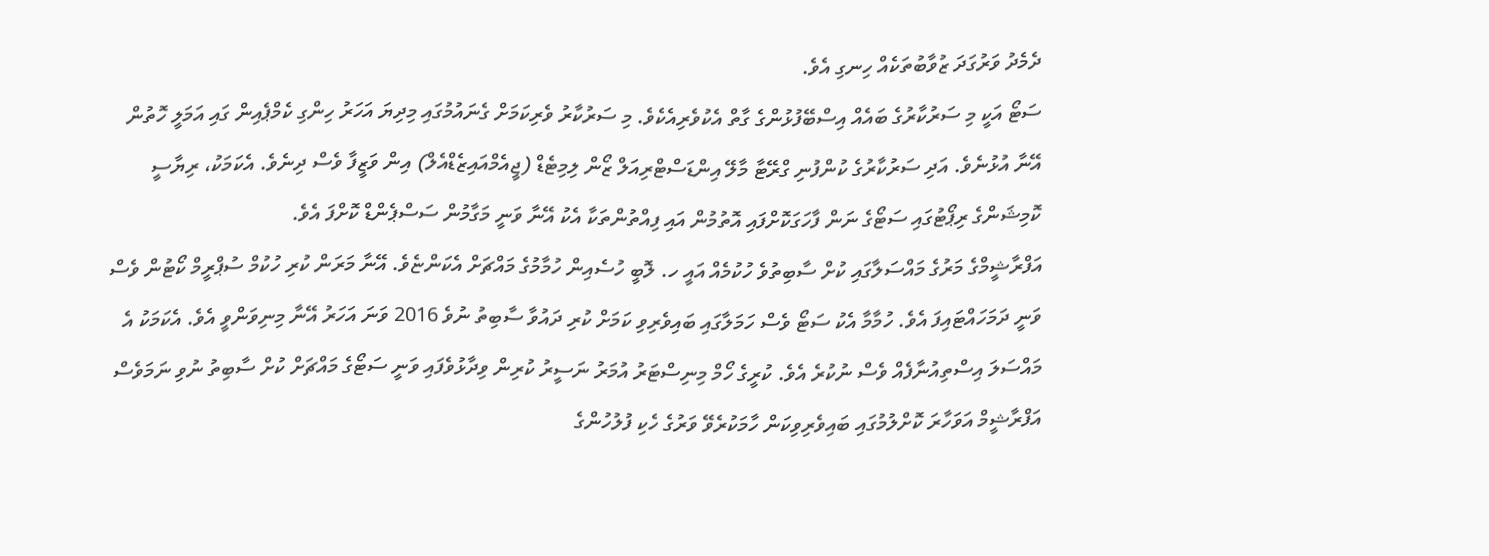ދެމެދު ވަރުގަދަ ޒުވާބުތަކެއް ހިނގި އެވެ.
ސަޓޯ އަކީ މި ސަރުކާރުގެ ބައެއް އިސްބޭފުޅުންގެ ގާތް އެކުވެރިއެކެވެ. މި ސަރުކާރު ވެރިކަމަށް ގެނައުމުގައި މިދިޔަ އަހަރު ހިންގި ކެމްޕެއިން ގައި އަމަލީ ހޮތުން އޭނާ އުޅުނެވެ. އަދި ސަރުކާރުގެ ކުންފުނި ގްރޭޓާ މާލޭ އިންޑަސްޓްރިއަލް ޒޯން ލިމިޓެޑް (ޖީއެމްއައިޒެޑްއެލް) އިން ވަޒީފާ ވެސް ދިނެވެ. އެކަމަކު، ރިޔާސީ ކޮމިޝަންގެ ރިޕޯޓުގައި ސަޓޯގެ ނަން ފާހަގަކޮށްފައި އޮތުމުން އައި ފިއްތުންތަކާ އެކު އޭނާ ވަނީ މަގާމުން ސަސްޕެންޑް ކޮށްފަ އެވެ.
އަފްރާޝީމްގެ މަރުގެ މައްސަލާގައި ކުށް ސާބިތުވެ ހުކުމެއް އައީ ހ. ލޮބީ ހުސެއިން ހުމާމުގެ މައްޗަށް އެކަންޏެވެ. އޭނާ މަރަން ކުރި ހުކުމް ސުޕްރީމް ކޯޓުން ވެސް ވަނީ ދަމަހައްޓައިފަ އެވެ. ހުމާމާ އެކު ސަޓޯ ވެސް ހަމަލާގައި ބައިވެރިވި ކަމަށް ކުރި ދައުވާ ސާބިތު ނުވެ 2016 ވަނަ އަހަރު އޭނާ މިނިވަންވީ އެވެ. އެކަމަކު އެ މައްސަލަ އިސްތިއުނާފެއް ވެސް ނުކުރެ އެވެ. ކުރީގެ ހޯމް މިނިސްޓަރު އުމަރު ނަސީރު ކުރިން ވިދާޅުވެފައި ވަނީ ސަޓޯގެ މައްޗަށް ކުށް ސާބިތު ނުވި ނަމަވެސް އަފްރާޝީމް އަވަހާރަ ކޮށްލުމުގައި ބައިވެރިވިކަން ހާމަކުރެވޭ ވަރުގެ ހެކި ފުލުހުންގެ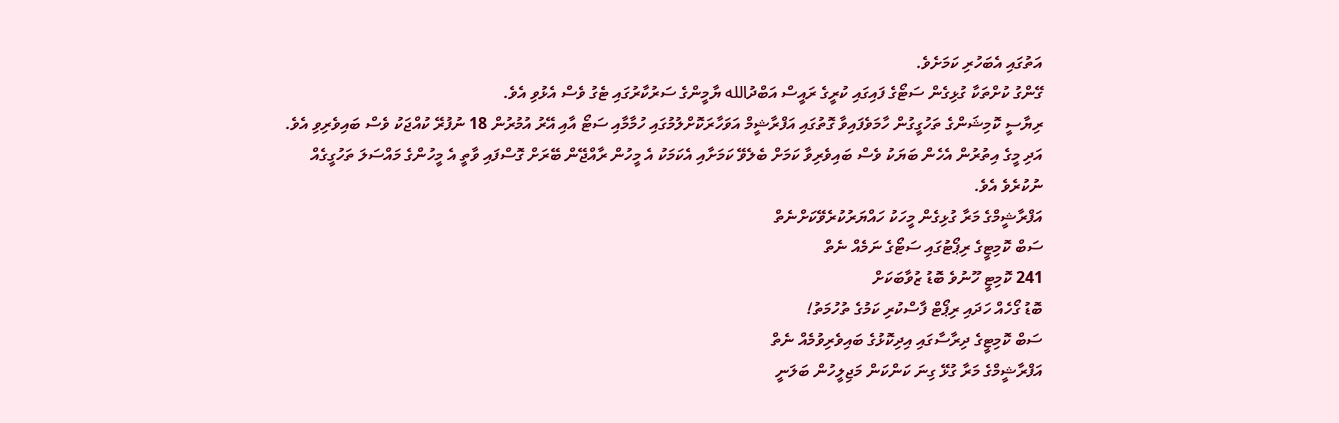އަތުގައި އެބަހުރި ކަމަށެވެ.
ގޭންގު ކުށްތަކާ ގުޅިގެން ސަޓޯގެ ފައިގައި ކުރީގެ ރައީސް އަބްދުالله ޔާމީންގެ ސަރުކާރުގައި ޓެގު ވެސް އެޅުވި އެވެ.
ރިޔާސީ ކޮމިޝަންގެ ތަހުގީގުން ހާމަވެފައިވާ ގޮތުގައި އަފްރާޝީމް އަވަހާރަކޮށްލުމުގައި ހުމާމާއި ސަޓޯ އާއި އޭރު އުމުރުން 18 ނުފުރޭ ކުއްޖަކު ވެސް ބައިވެރިވި އެވެ. އަދި މީގެ އިތުރުން އެހެން ބަޔަކު ވެސް ބައިވެރިވާ ކަމަށް ބެލެވޭ ކަމަށާއި އެކަމަކު އެ މީހުން ރާއްޖޭން ބޭރަށް ގޮސްފައި ވާތީ އެ މީހުންގެ މައްސަލަ ތަހުގީގެއް ނުކުރެވެ އެވެ.
އަފްރާޝީމްގެ މަރާ ގުޅިގެން މީހަކު ހައްޔަރުކުރެވޭކަށްނެތް
ސަބް ކޮމިޓީގެ ރިޕޯޓުގައި ސަޓޯގެ ނަމެއް ނެތް
241 ކޮމިޓީ ހޫނުވެ ބޮޑު ޒުވާބަކަށް
ބޮޑު ގޯހެއް ހަދައި ރިޕޯޓް ފާސްކުރި ކަމުގެ ތުހުމަތު!
ސަބް ކޮމިޓީގެ ދިރާސާގައި އިދިކޮޅުގެ ބައިވެރިވުމެއް ނެތް
އަފްރާޝީމްގެ މަރާ ގުޅޭ ގިނަ ކަންކަން މަޖިލީހުން ބަލަނީ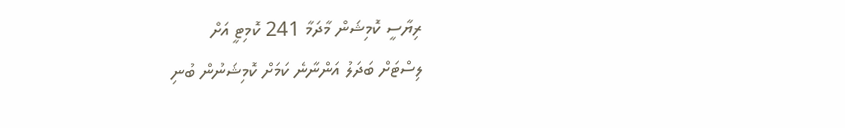ރިޔާސީ ކޮމިޝަން މާދަމާ 241 ކޮމިޓީ އަށް
ލިސްޓަށް ބަދަލު އަންނާނެ ކަމަށް ކޮމިޝަނުން ބުނި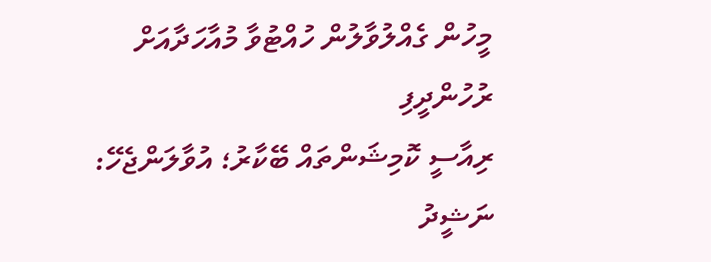މީހުން ގެއްލުވާލުން ހުއްޓުވާ މުއާހަދާއަށް ރުހުންދީފި
ރިއާސީ ކޮމިޝަންތައް ބޭކާރު؛ އުވާލަންޖެހޭ: ނަޝީދު